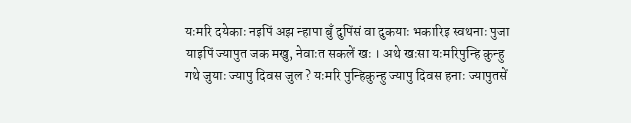यःमरि दयेकाः नइपिं अझ न्हापा बुँ दुपिंसं वा दुकयाः भकारिइ स्वथनाः पुजा याइपिं ज्यापुत जक मखु, नेवाःत सकलें खः । अथे खःसा यःमरिपुन्हि कुन्हु गथे जुयाः ज्यापु दिवस जुल ? यःमरि पुन्हिकुन्हु ज्यापु दिवस हनाः ज्यापुतसें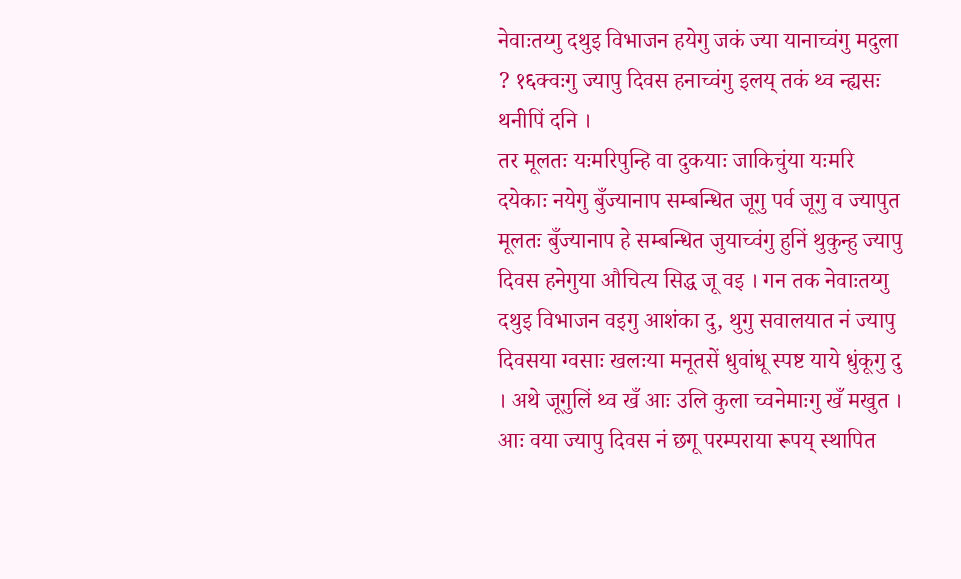नेवाःतय्गु दथुइ विभाजन हयेगु जकं ज्या यानाच्वंगु मदुला ? १६क्वःगु ज्यापु दिवस हनाच्वंगु इलय् तकं थ्व न्ह्यसः थनीपिं दनि ।
तर मूलतः यःमरिपुन्हि वा दुकयाः जाकिचुंया यःमरि दयेकाः नयेगु बुँज्यानाप सम्बन्धित जूगु पर्व जूगु व ज्यापुत मूलतः बुँज्यानाप हे सम्बन्धित जुयाच्वंगु हुनिं थुकुन्हु ज्यापु दिवस हनेगुया औचित्य सिद्ध जू वइ । गन तक नेवाःतय्गु दथुइ विभाजन वइगु आशंका दु, थुगु सवालयात नं ज्यापु दिवसया ग्वसाः खलःया मनूतसें धुवांधू स्पष्ट याये धुंकूगु दु । अथे जूगुलिं थ्व खँ आः उलि कुला च्वनेमाःगु खँ मखुत । आः वया ज्यापु दिवस नं छगू परम्पराया रूपय् स्थापित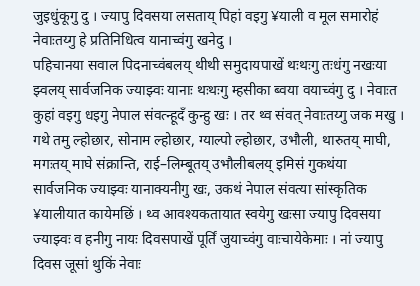जुइधुंकूगु दु । ज्यापु दिवसया लसताय् पिहां वइगु ¥याली व मूल समारोहं नेवाःतय्गु हे प्रतिनिधित्व यानाच्वंगु खनेदु ।
पहिचानया सवाल पिदनाच्वंबलय् थीथी समुदायपाखें थःथःगु तःधंगु नखःया झ्वलय् सार्वजनिक ज्याझ्वः यानाः थःथःगु म्हसीका ब्वया वयाच्वंगु दु । नेवाःत कुहां वइगु धइगु नेपाल संवत्न्हूदँ कुन्हु खः । तर थ्व संवत् नेवाःतय्गु जक मखु । गथे तमु ल्होछार, सोनाम ल्होछार, ग्याल्पो ल्होछार, उभौली, थारुतय् माघी, मगःतय् माघे संक्रान्ति, राई–लिम्बूतय् उभौलीबलय् इमिसं गुकथंया सार्वजनिक ज्याझ्वः यानाक्यनीगु खः, उकथं नेपाल संवत्या सांस्कृतिक ¥यालीयात कायेमछिं । थ्व आवश्यकतायात स्वयेगु खःसा ज्यापु दिवसया ज्याझ्वः व हनीगु नायः दिवसपाखें पूर्तिं जुयाच्वंगु वाःचायेकेमाः । नां ज्यापु दिवस जूसां थुकिं नेवाः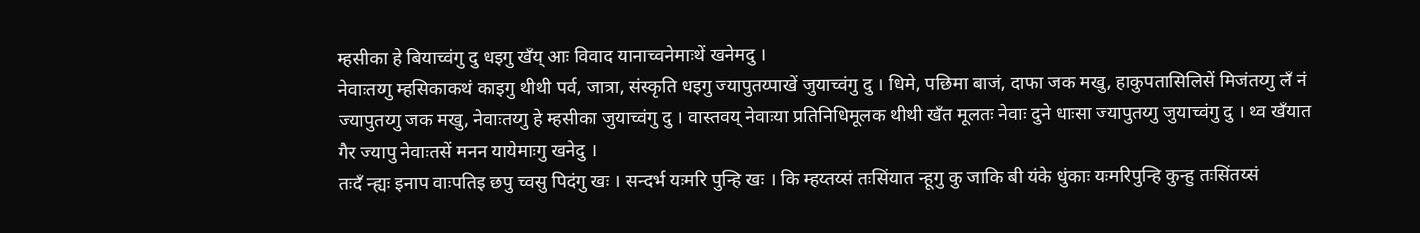म्हसीका हे बियाच्वंगु दु धइगु खँय् आः विवाद यानाच्वनेमाःथें खनेमदु ।
नेवाःतय्गु म्हसिकाकथं काइगु थीथी पर्व, जात्रा, संस्कृति धइगु ज्यापुतय्पाखें जुयाच्वंगु दु । धिमे, पछिमा बाजं, दाफा जक मखु, हाकुपतासिलिसें मिजंतय्गु लँ नं ज्यापुतय्गु जक मखु, नेवाःतय्गु हे म्हसीका जुयाच्वंगु दु । वास्तवय् नेवाःया प्रतिनिधिमूलक थीथी खँत मूलतः नेवाः दुने धाःसा ज्यापुतय्गु जुयाच्वंगु दु । थ्व खँयात गैर ज्यापु नेवाःतसें मनन यायेमाःगु खनेदु ।
तःदँ न्ह्यः इनाप वाःपतिइ छपु च्वसु पिदंगु खः । सन्दर्भ यःमरि पुन्हि खः । कि म्हय्तय्सं तःसिंयात न्हूगु कु जाकि बी यंके धुंकाः यःमरिपुन्हि कुन्हु तःसिंतय्सं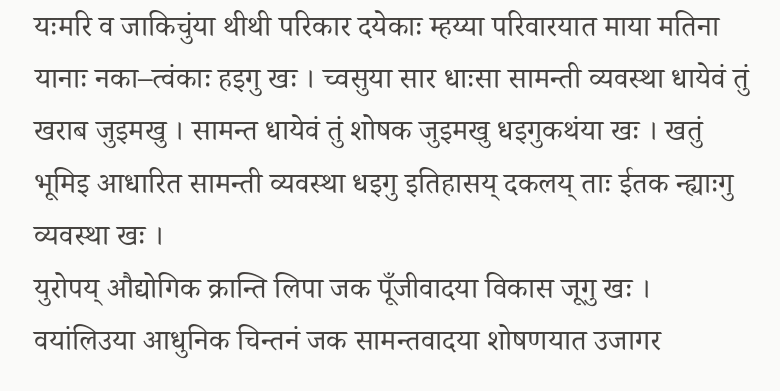यःमरि व जाकिचुंया थीथी परिकार दयेकाः म्हय्या परिवारयात माया मतिना यानाः नका–त्वंकाः हइगु खः । च्वसुया सार धाःसा सामन्ती व्यवस्था धायेवं तुं खराब जुइमखु । सामन्त धायेवं तुं शोषक जुइमखु धइगुकथंया खः । खतुं भूमिइ आधारित सामन्ती व्यवस्था धइगु इतिहासय् दकलय् ताः ईतक न्ह्याःगु व्यवस्था खः ।
युरोपय् औद्योगिक क्रान्ति लिपा जक पूँजीवादया विकास जूगु खः । वयांलिउया आधुनिक चिन्तनं जक सामन्तवादया शोषणयात उजागर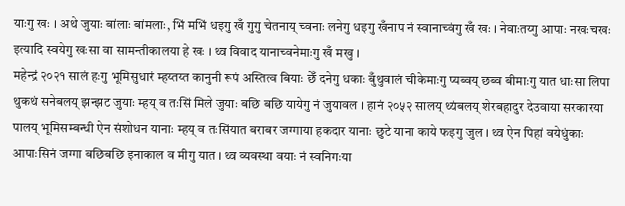याःगु खः । अथे जुयाः बांलाः बांमलाः, भिं मभिं धइगु खँ गुगु चेतनाय् च्वनाः लनेगु धइगु खँनाप नं स्वानाच्वंगु खँ खः । नेवाःतय्गु आपाः नखःचखः इत्यादि स्वयेगु खःसा वा सामन्तीकालया हे खः । थ्व विवाद यानाच्वनेमाःगु खँ मखु ।
महेन्द्रं २०२१ सालं हःगु भूमिसुधारं म्हय्तय्त कानुनी रूपं अस्तित्व बियाः छेँ दनेगु धकाः बुँथुवालं चीकेमाःगु प्यब्वय् छब्व बीमाःगु यात धाःसा लिपा थुकथं सनेबलय् झन्झट जुयाः म्हय् व तःसिं मिले जुयाः बछि बछि यायेगु नं जुयावल । हानं २०५२ सालय् थ्यंबलय् शेरबहादुर देउवाया सरकारया पालय् भूमिसम्बन्धी ऐन संशोधन यानाः म्हय् व तःसिंयात बराबर जग्गाया हकदार यानाः छुटे याना काये फइगु जुल । थ्व ऐन पिहां वयेधुंकाः आपाःसिनं जग्गा बछिबछि इनाकाल व मीगु यात । थ्व व्यवस्था वयाः नं स्वनिगःया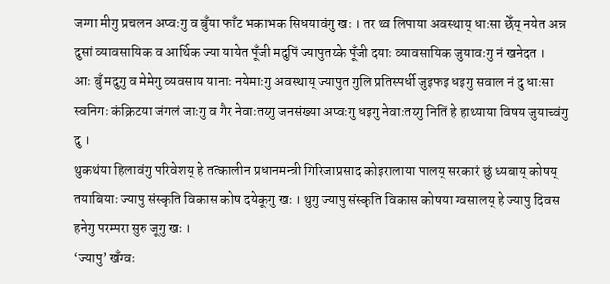जग्गा मीगु प्रचलन अप्वःगु व बुँया फाँट भकाभक सिधयावंगु खः । तर थ्व लिपाया अवस्थाय् धाःसा छेँय् नयेत अन्न दुसां व्यावसायिक व आर्थिक ज्या यायेत पूँजी मदुपिं ज्यापुतय्के पूँजी दयाः व्यावसायिक जुयावःगु नं खनेदत ।
आः बुँ मदुगु व मेमेगु व्यवसाय यानाः नयेमाःगु अवस्थाय् ज्यापुत गुलि प्रतिस्पर्धी जुइफइ धइगु सवाल नं दु धाःसा स्वनिगः कंक्रिटया जंगलं जाःगु व गैर नेवाःतय्गु जनसंख्या अप्वःगु धइगु नेवाःतय्गु नितिं हे हाथ्याया विषय जुयाच्वंगु दु ।
थुकथंया हिलावंगु परिवेशय् हे तत्कालीन प्रधानमन्त्री गिरिजाप्रसाद कोइरालाया पालय् सरकारं छुं ध्यबाय् कोषय् तयाबियाः ज्यापु संस्कृति विकास कोष दयेकूगु खः । थुगु ज्यापु संस्कृति विकास कोषया ग्वसालय् हे ज्यापु दिवस हनेगु परम्परा सुरु जूगु खः ।
‘ज्यापु’ खँग्वः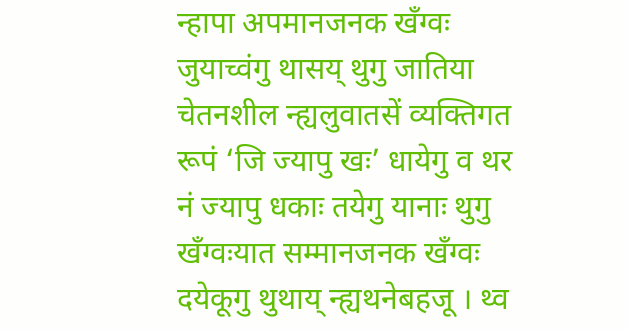न्हापा अपमानजनक खँग्वः जुयाच्वंगु थासय् थुगु जातिया चेतनशील न्ह्यलुवातसें व्यक्तिगत रूपं ‘जि ज्यापु खः’ धायेगु व थर नं ज्यापु धकाः तयेगु यानाः थुगु खँग्वःयात सम्मानजनक खँग्वः दयेकूगु थुथाय् न्ह्यथनेबहजू । थ्व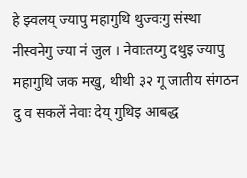हे झ्वलय् ज्यापु महागुथि थुज्वःगु संस्था नीस्वनेगु ज्या नं जुल । नेवाःतय्गु दथुइ ज्यापु महागुथि जक मखु, थीथी ३२ गू जातीय संगठन दु व सकलें नेवाः देय् गुथिइ आबद्ध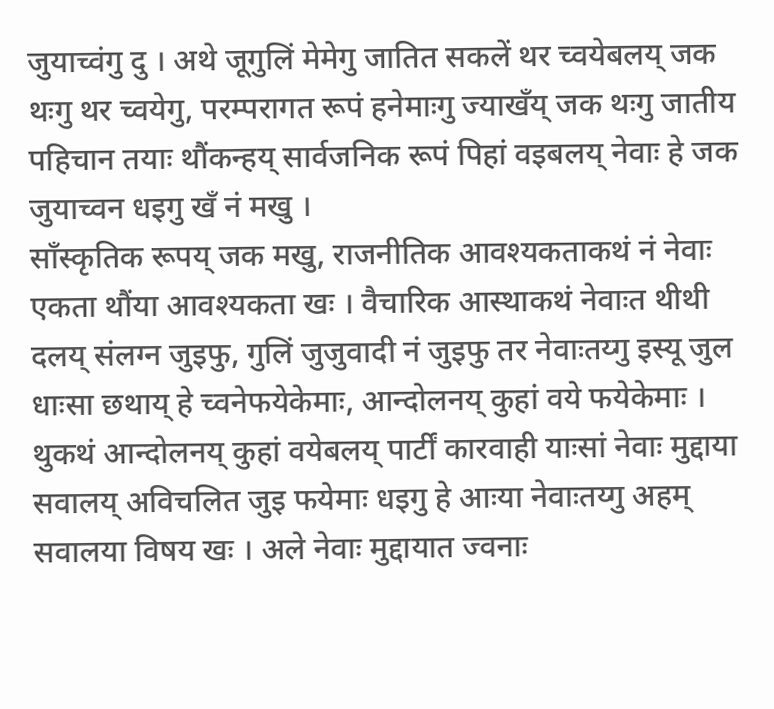जुयाच्वंगु दु । अथे जूगुलिं मेमेगु जातित सकलें थर च्वयेबलय् जक थःगु थर च्वयेगु, परम्परागत रूपं हनेमाःगु ज्याखँय् जक थःगु जातीय पहिचान तयाः थौंकन्हय् सार्वजनिक रूपं पिहां वइबलय् नेवाः हे जक जुयाच्वन धइगु खँ नं मखु ।
साँस्कृतिक रूपय् जक मखु, राजनीतिक आवश्यकताकथं नं नेवाः एकता थौंया आवश्यकता खः । वैचारिक आस्थाकथं नेवाःत थीथी दलय् संलग्न जुइफु, गुलिं जुजुवादी नं जुइफु तर नेवाःतय्गु इस्यू जुल धाःसा छथाय् हे च्वनेफयेकेमाः, आन्दोलनय् कुहां वये फयेकेमाः । थुकथं आन्दोलनय् कुहां वयेबलय् पार्टीं कारवाही याःसां नेवाः मुद्दाया सवालय् अविचलित जुइ फयेमाः धइगु हे आःया नेवाःतय्गु अहम् सवालया विषय खः । अले नेवाः मुद्दायात ज्वनाः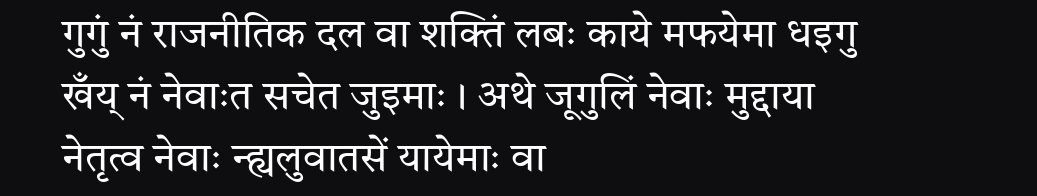गुगुं नं राजनीतिक दल वा शक्तिं लबः काये मफयेमा धइगु खँय् नं नेवाःत सचेत जुइमाः । अथे जूगुलिं नेवाः मुद्दाया नेतृत्व नेवाः न्ह्यलुवातसें यायेमाः वा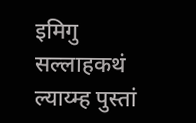इमिगु सल्लाहकथं ल्याय्म्ह पुस्तां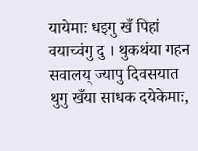यायेमाः धइगु खँ पिहां वयाच्वंगु दु । थुकथंया गहन सवालय् ज्यापु दिवसयात थुगु खँया साधक दयेकेमाः,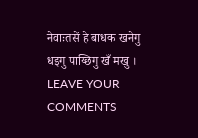नेवाःतसें हे बाधक खनेगु धइगु पाय्छिगु खँ मखु ।
LEAVE YOUR COMMENTS